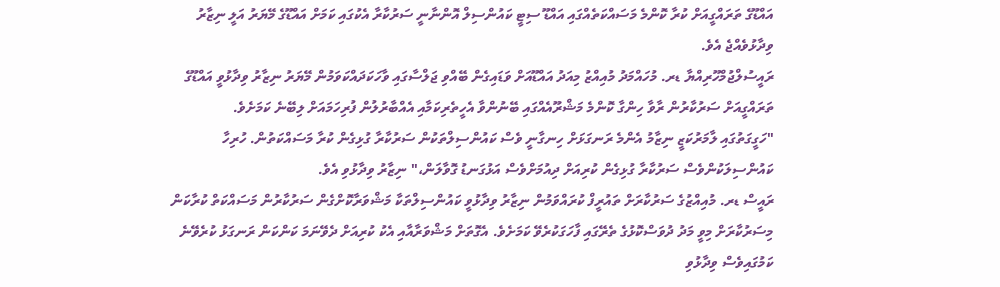އައްޑޫގެ ތަރައްގީއަށް ކުރާ ކޮންމެ މަސައްކަތެއްގައި އައްޑޫ ސިޓީ ކައުންސިލް އޮންނާނީ ސަރުކާރާ އެކުގައި ކަމަށް އައްޑޫގެ މޭޔަރު އަލީ ނިޒާރު ވިދާޅުވެއްޖެ އެވެ.
ރައީސުލްޖުމްހޫރިއްޔާ ޑރ. މުހައްމަދު މުއިއްޒު މިއަދު އައްޑޫއަށް ވަޑައިގެން ބޭއްވި ޖަލްސާގައި ވާހަކަދައްކަވަމުން މޭޔަރު ނިޒާރު ވިދާޅުވީ އައްޑޫގެ ތަރައްގީއަށް ސަރުކާރުން ރާވާ ހިންގާ ކޮންމެ މަޝްރޫއެއްގައި ބޭނުންވާ އެހީތެރިކަމާއި އެއްބާރުލުން ފުރިހަމައަށް ލިބޭނެ ކަމަށެވެ.
"ހަގީގަތުގައި ލާމަރުކަޒީ ނިޒާމު އެންމެ ރަނގަޅަށް ހިނގާނީ ވެސް ކައުންސިލްތަކުން ސަރުކާރާ ގުޅިގެން ކުރާ މަސައްކަތުން. ހުރިހާ ކައުންސިލަކުންވެސް ސަރުކާރާ ގުޅިގެން ކުރިއަށް ދިއުމަށްވެސް އަޅުގަނޑު ގޮވާލަން،" ނިޒާރު ވިދާޅުވި އެވެ.
ރައީސް ޑރ. މުއިއްޒުގެ ސަރުކާރަށް ތައުރީފް ކުރައްވަމުން ނިޒާރު ވިދާޅުވީ ކައުންސިލްތަކާ މަޝްވަރާކޮށްގެން ސަރުކާރުން މަސައްކަތް ކުރާކަން މިސަރުކާރަށް މިވީ މަދު ދުވަސްކޮޅުގެ ތެރޭގައި ފާހަގަކުރެވޭ ކަމަށެވެ. އެގޮތަށް މަޝްވަރާއާއި އެކު ކުރިއަށް ދެވޭނަމަ ކަންކަން ރަނގަޅު ކުރެވޭނެ ކަމުގައިވެސް ވިދާޅުވި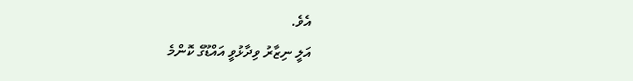އެވެ.
އަލީ ނިޒާރު ވިދާޅުވީ އައްޑޫގެ ކޮންމެ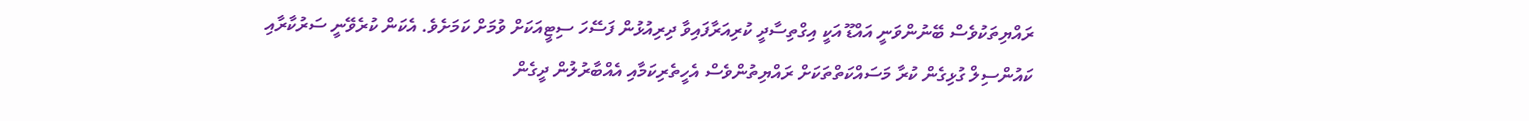ރައްޔިތަކުވެސް ބޭނުންވަނީ އައްޑޫ އަކީ އިގްތިސާދީ ކުރިއަރާފައިވާ ދިރިއުޅުން ފަސޭހަ ސިޓީއަކަށް ވުމަށް ކަމަށެވެ. އެކަން ކުރެވޭނީ ސަރުކާރާއި ކައުންސިލް ގުޅިގެން ކުރާ މަސައްކަތްތަކަށް ރައްޔިތުންވެސް އެހީތެރިކަމާއި އެއްބާރުލުން ދީގެން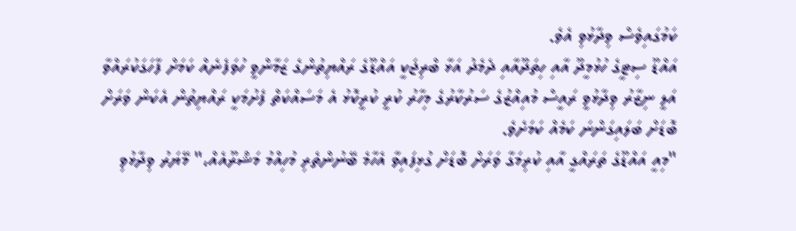ކަމުގައިވެސް ވިދާޅުވި އެވެ.
އައްޑޫ ސިޓީގެ ހުޅުމީދޫ އާއި ހިތަދޫއާއި ދެމެދު އަޅާ ބްރިޖަކީ އައްޑޫގެ ރައްޔިތުންގެ ޒަމާންވީ ހުވަފެނެއް ކަމަށް ފާހަގަކުރައްވާ އަލީ ނިޒާރު ވިދާޅުވީ ރައީސް މުއިއްޒުގެ ސަރުކާރުގެ މިހާރު ކުރީ ކުރީކޮޅު އެ މަސައްކަތް ފެށުމަކީ ރައްޔިތުން އެކަން ވަރަށް ބޮޑަށް ބަލައިގަންނަ ކަމެއް ކަމަށެވެ.
"މިއީ އައްޑޫގެ ތަރައްގީ އާއި ކުރިމަގާ ވަރަށް ބޮޑަށް ގުޅިފައިވާ އެހާމެ ބޭނުންތެރި މުހިއްމު މަޝްރޫއެއް،" މޭޔަރު ވިދާޅުވި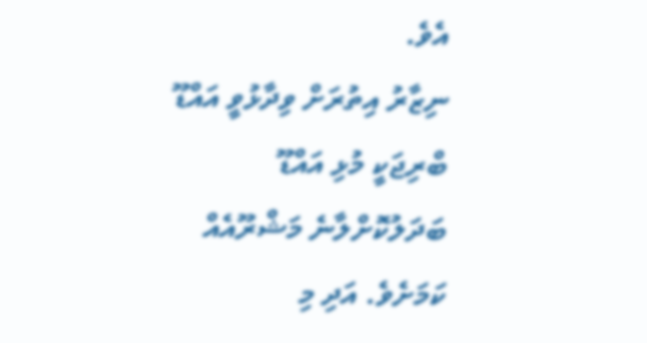އެވެ.
ނިޒާރު އިތުރަށް ވިދާޅުވީ އައްޑޫ ބްރިޖަކީ މުޅި އައްޑޫ ބަދަލުކޮށްލާނެ މަޝްރޫއެއް ކަމަށެވެ. އަދި މި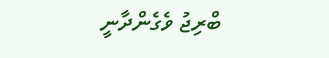ބްރިޖު ވެގެންދާނީ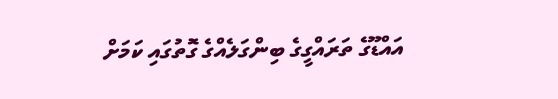އައްޑޫގެ ތަރައްގީގެ ބިންގަލެއްގެ ގޮތުގައި ކަމަށް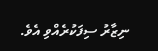ނިޒާރު ސިފަކުރެއްވި އެވެ.